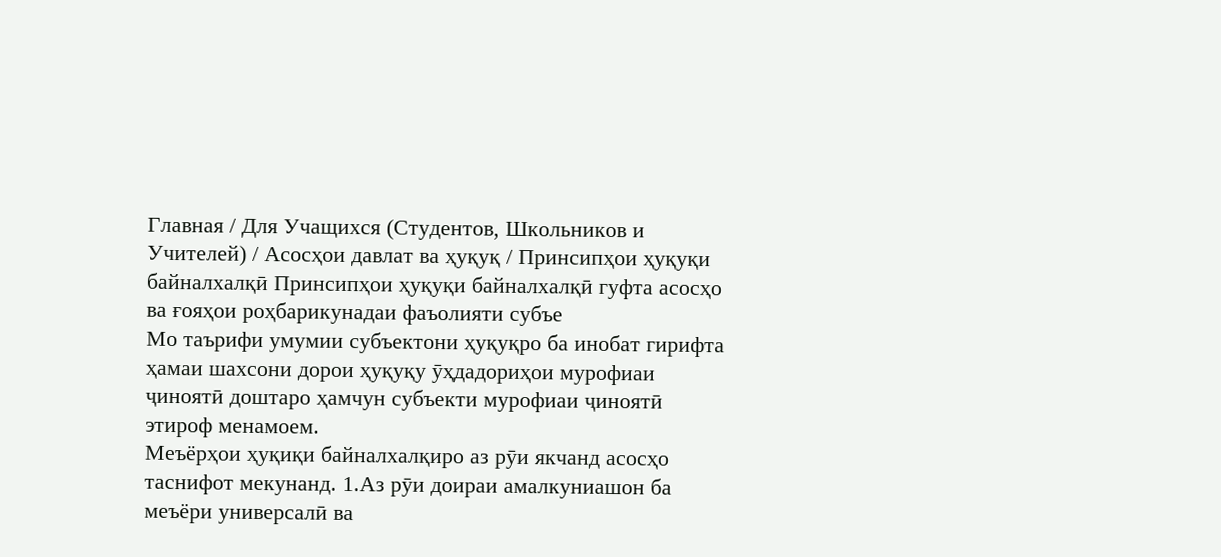Главная / Для Учащихся (Студентов, Школьников и Учителей) / Асосҳои давлат ва ҳуқуқ / Принсипҳои ҳуқуқи байналхалқӣ Принсипҳои ҳуқуқи байналхалқӣ гуфта асосҳо ва ғояҳои роҳбарикунадаи фаъолияти субъе
Мо таърифи умумии субъектони ҳуқуқро ба инобат гирифта ҳамаи шахсони дорои ҳуқуқу ӯҳдадориҳои мурофиаи ҷиноятӣ доштаро ҳамчун субъекти мурофиаи ҷиноятӣ этироф менамоем.
Меъёрҳои ҳуқиқи байналхалқиро аз рӯи якчанд асосҳо таснифот мекунанд. 1.Аз рӯи доираи амалкуниашон ба меъёри универсалӣ ва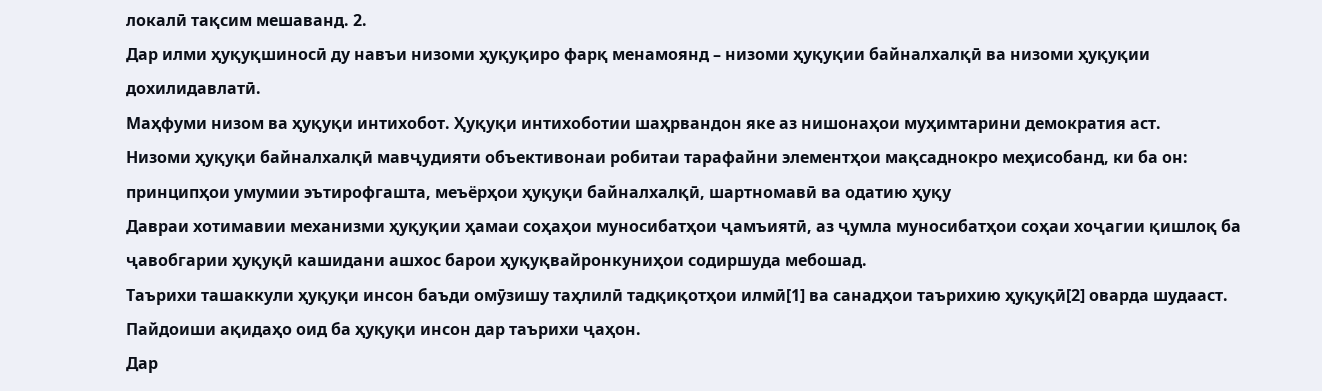локалӣ тақсим мешаванд. 2.
Дар илми ҳуқуқшиносӣ ду навъи низоми ҳуқуқиро фарқ менамоянд – низоми ҳуқуқии байналхалқӣ ва низоми ҳуқуқии дохилидавлатӣ.
Маҳфуми низом ва ҳуқуқи интихобот. Ҳуқуқи интихоботии шаҳрвандон яке аз нишонаҳои муҳимтарини демократия аст.
Низоми ҳуқуқи байналхалқӣ мавҷудияти объективонаи робитаи тарафайни элементҳои мақсаднокро меҳисобанд, ки ба он: принципҳои умумии эътирофгашта, меъёрҳои ҳуқуқи байналхалқӣ, шартномавӣ ва одатию ҳуқу
Давраи хотимавии механизми ҳуқуқии ҳамаи соҳаҳои муносибатҳои ҷамъиятӣ, аз ҷумла муносибатҳои соҳаи хоҷагии қишлоқ ба ҷавобгарии ҳуқуқӣ кашидани ашхос барои ҳуқуқвайронкуниҳои содиршуда мебошад.
Таърихи ташаккули ҳуқуқи инсон баъди омӯзишу таҳлилӣ тадқиқотҳои илмӣ[1] ва санадҳои таърихию ҳуқуқӣ[2] оварда шудааст. Пайдоиши ақидаҳо оид ба ҳуқуқи инсон дар таърихи ҷаҳон.
Дар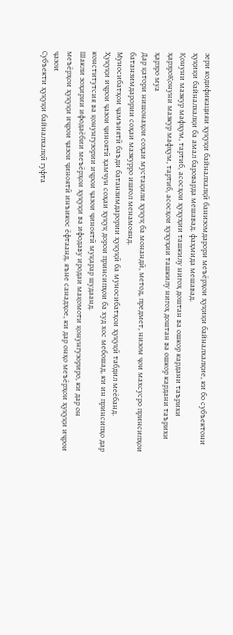зери кодификацияи ҳуқуқи байналхалқӣ банизомдарори меъёрҳои ҳуқиқи байналхалқие, ки бо субъектони ҳуқиқи байналхалқи ба амал бароварда мешавад. фаҳмида мешавад.
Қонуни мазкур мафҳум, тартиб, асосҳои ҳуҳуҳии ташкилу нигоҳ доштан ва ошкор кардани таърихи ҳарзроҚонуни мазкур мафҳум, тартиб, асосҳои ҳуҳуҳии ташкилу нигоҳ доштан ва ошкор кардани таърихи ҳарзро муа
Дар қатори нишонаҳои соҳаи мустақили ҳуқуқ ба монандӣ, метод, предмет, низом ҷои махсусро принсипҳои батанзимдарории соҳаи мазкурро ишғол менамоянд.
Муносибатҳои ҷамъиятӣ баъди батанзимдарории ҳуқуқӣ ба муносибатҳои ҳуқуқӣ табдил меёбанд.
Ҳуқуқи иҷрои ҷазои ҷиноятӣ ҳамчун соҳаи ҳуқуқ дорои принсипҳои ба худ хос мебошад, ки ин принсипҳо дар конститутсия ва қонунгузории иҷрои ҷазои ҷиноятӣ муқарар шудаанд.
Шакли зоҳирии ифодаёбии меъёрҳои ҳуқуқи ва ифодаву иродаи мақомоти қонунгузориро, ки дар он меъёрҳои ҳуқуқи иҷрои ҷазои ҷиноятӣ инъикос ёфтаанд, яъне санадҳое, ки дар онҳо меъёрҳои ҳуқуқи иҷрои ҷазои
Субъекти ҳуқуқи байналхалқӣ гуфта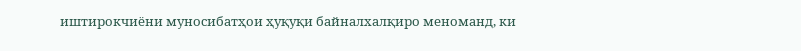иштирокчиёни муносибатҳои ҳуқуқи байналхалқиро меноманд, ки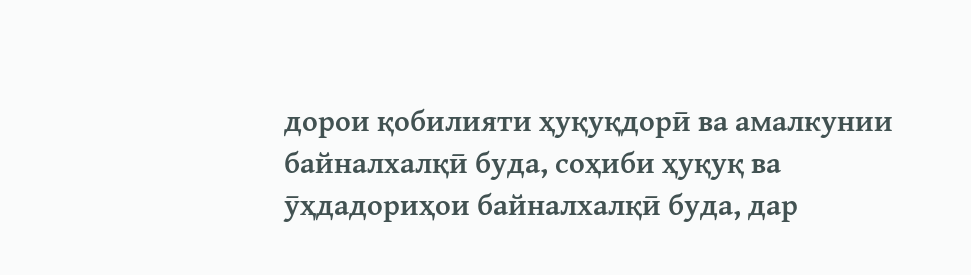дорои қобилияти ҳуқуқдорӣ ва амалкунии байналхалқӣ буда, соҳиби ҳуқуқ ва ӯҳдадориҳои байналхалқӣ буда, дар